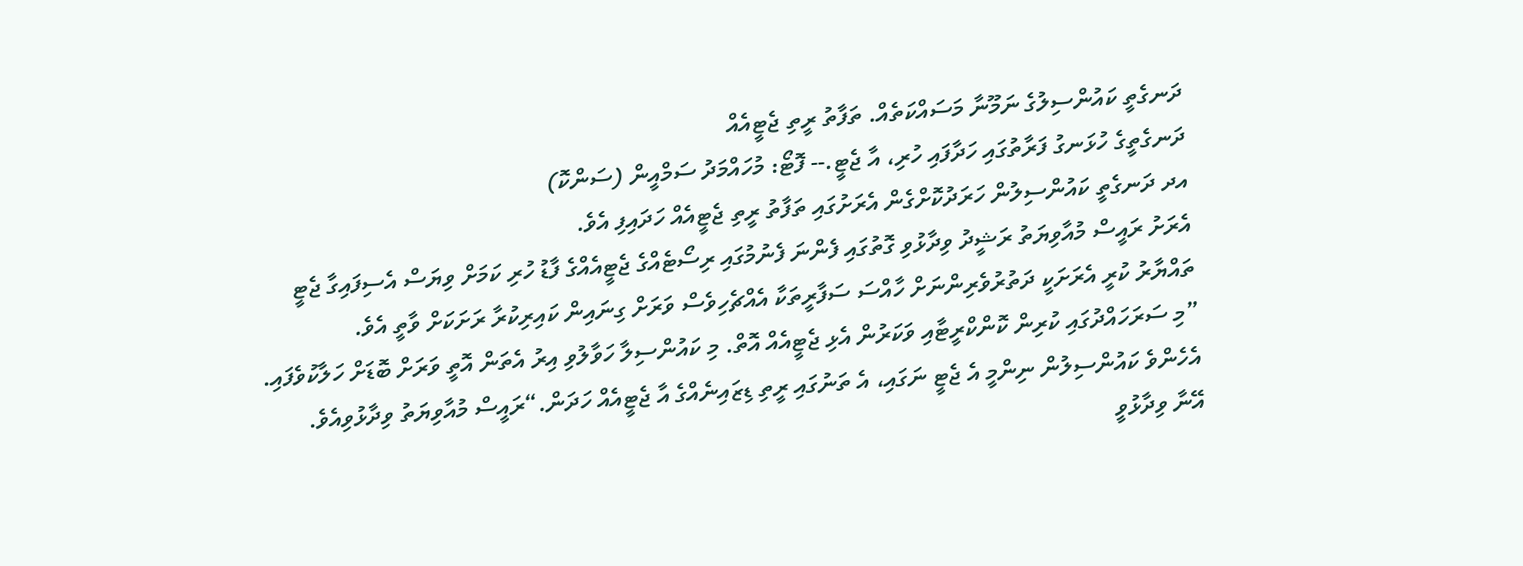ދަނގެތީ ކައުންސިލުގެ ނަމޫނާ މަސައްކަތެއް. ތަފާތު ރީތި ޖެޓީއެއް
ދަނގެތީގެ ހުޅަނގު ފަރާތުގައި ހަދާފައި ހުރި، އާ ޖެޓީ.-- ފޮޓޯ: މުހައްމަދު ސަމްއީން (ސަންކޮ)
އދ ދަނގެތީ ކައުންސިލުން ހަރަދުކޮށްގެން އެރަށުގައި ތަފާތު ރީތި ޖެޓީއެއް ހަދައިފި އެވެ.
އެރަށު ރައީސް މުއާވިޔަތު ރަޝީދު ވިދާޅުވި ގޮތުގައި ފެންނަ ފެނުމުގައި ރިސޯޓެއްގެ ޖެޓީއެއްގެ ފާޑު ހުރި ކަމަށް ވިޔަސް އެސިފައިގާ ޖެޓީ ތައްޔާރު ކުރީ އެރަށަކީ ދަތުރުވެރިންނަށް ހާއްސަ ސަފާރީތަކާ އެއްޗެހިވެސް ވަރަށް ގިނައިން ކައިރިކުރާ ރަށަކަށް ވާތީ އެވެ.
”މި ސަރަހައްދުގައި ކުރިން ކޮންކްރީޓާއި ވަކަރުން އެޅި ޖެޓީއެއް އޮތް. މި ކައުންސިލާ ހަވާލުވި އިރު އެތަން އޮތީ ވަރަށް ބޮޑަށް ހަލާކުވެފައި. އެހެންވެ ކައުންސިލުން ނިންމީ އެ ޖެޓީ ނަގައި، އެ ތަނުގައި ރީތި ޑިޒައިނެއްގެ އާ ޖެޓީއެއް ހަދަން.“ރައީސް މުއާވިޔަތު ވިދާޅުވިއެވެ.
އޭނާ ވިދާޅުވީ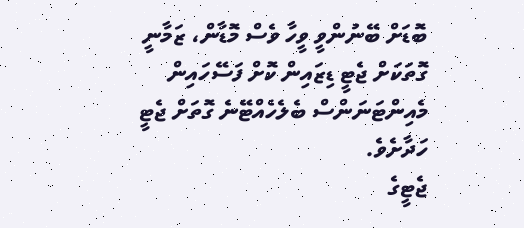ބޮޑަށް ބޭނުންވީ ވީހާ ވެސް މޮޑާން، ޒަމާނީ ގޮތަކަށް ޖެޓީ ޑިޒައިން ކޮށް ފަސޭހައިން މެއިންޓަނަންސް ބެލެހެއްޓޭނެ ގޮތަށް ޖެޓީ ހަދާށެވެ.
ޖެޓީގެ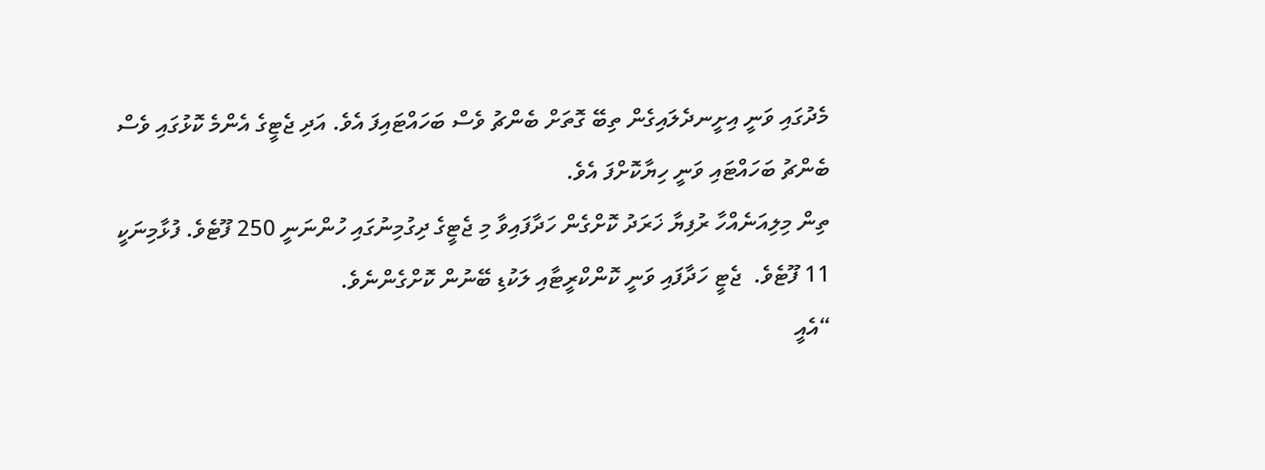މެދުގައި ވަނީ އިށީނދެލައިގެން ތިބޭ ގޮތަށް ބެންޗު ވެސް ބަހައްޓައިފަ އެވެ. އަދި ޖެޓީގެ އެންމެ ކޮޅުގައި ވެސް ބެންޗު ބަހައްޓައި ވަނީ ހިޔާކޮށްފަ އެވެ.
ތިން މިލިއަނެއްހާ ރުފިޔާ ޚަރަދު ކޮށްގެން ހަދާފައިވާ މި ޖެޓީގެ ދިގުމިނުގައި ހުންނަނީ 250 ފޫޓެވެ. ފުޅާމިނަކީ 11 ފޫޓެވެ.  ޖެޓީ ހަދާފައި ވަނީ ކޮންކްރީޓާއި ލަކުޑި ބޭނުން ކޮށްގެންނެވެ.
“އެއީ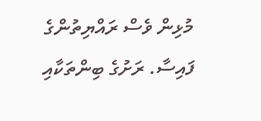މުޅިން ވެސް ރައްޔިތުންގެ ފައިސާ. ރަށުގެ ބިންތަކާއި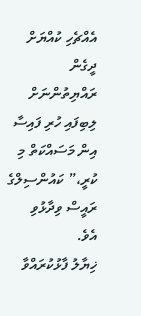އެއްޗެހި ކުއްޔަށް ދީގެން ރައްޔިތުންނަށް ލިބިފައި ހުރި ފައިސާ އިން މަސައްކަތް މި ކުރީ،” ކައުންސިލްގެ ރައީސް ވިދާޅުވި އެވެ.
ޚިޔާލު ފާޅުކުރައްވާ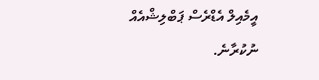އީމެއިލް އެޑްރެސް ޕަބްލިޝްއެއް ނުކުރާނެ.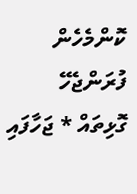ކޮންމެހެން ފުރަންޖެހޭ ގޮޅިތައް * ޖަހާފައި